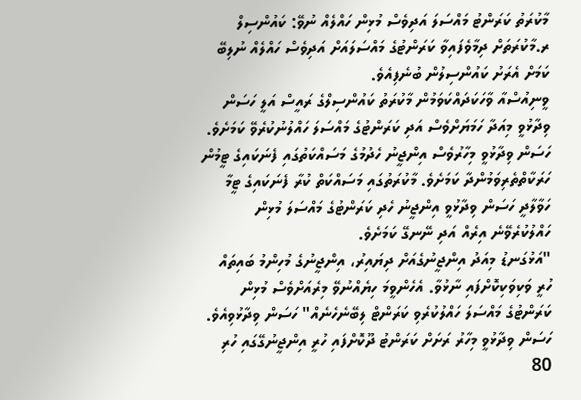މާކުރަތު ކަރަންޓު މައްސަލަ އަދިވެސް މުޅިން ހައްލެއް ނުވޭ: ކައުންސިލް
ރ.މާކުރަތަށް ދިމާވެފައިވާ ކަރަންޓުގެ މައްސަލައަށް އަދިވެސް ހައްލެއް ނުލިބޭ ކަމަށް އެރަށު ކައުންސިލުން ބުނެފިއެވެ.
ވީނިއުސްއާ ވާހަކަދައްކަވަމުން މާކުރަތު ކައުންސިލްގެ ރައީސް އަލީ ހަސަން ވިދާޅުވީ މިއަދާ ހަމަޔަށްވެސް އަދި ކަރަންޓުގެ މައްސަލަ ހައްލުނުކުރެވޭ ކަމަށެވެ.
ހަސަން ވިދާޅުވީ މިހާރުވެސް އިންޖީނު ހެދުމުގެ މަސައްކަތުގައި ފެނަކައިގެ ޓީމުން ހަރަކާތްތެރިވަމުންދާ ކަމަށެވެ. މާކުރަތުގައި މަސައްކަތް ކުރާ ފެނަކައިގެ ޓީމާ ހަވާލާދީ ހަސަން ވިދާޅުވީ އިންޖީނު ހެދި ކަރަންޓުގެ މައްސަލަ މުޅިން ހައްލުކުރެވޭނެ އިރެއް އަދި ނޭނގޭ ކަމަށެވެ.
"އަޅުގަނޑު މިއަދު އިންޖީނުގެއަށް ދިޔައިރު، އިންޖީނުގެ މުހިންމު ބައިތައް ހުރީ ވަކިވަކިކޮށްފައި ނާޅުވާ. އެހެންވީމަ ހިޔެއްނުވޭ މިރެއަށްވެސް މުޅިން ކަރަންޓުގެ މައްސަލަ ހައްލުކުރެވި ކަރަންޓް ލިބޭނެހެނެއް" ހަސަން ވިދާޅުވިއެވެ.
ހަސަން ވިދާޅުވީ މިހާރު ރަށަށް ކަރަންޓު ދޫކޮށްފައި ހުރީ އިންޖީނުގޭގައި ހުރި 80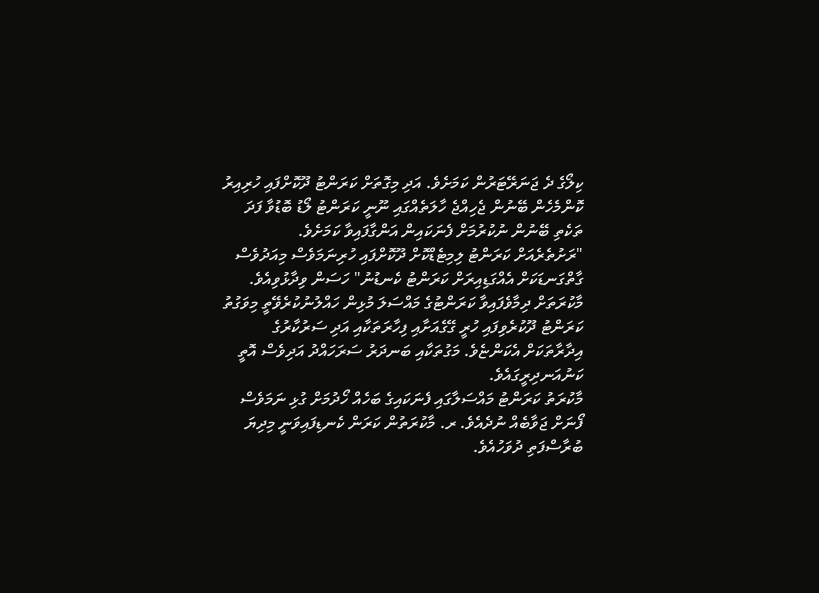ކިލޯގެ ދެ ޖަނަރޭޓަރުން ކަމަށެވެ. އަދި މިގޮތަށް ކަރަންޓު ދޫކޮށްފައި ހުރިއިރު ކޮންމެހެން ބޭނުން ޖެހިއްޖެ ހާލަތެއްގައި ނޫނީ ކަރަންޓު ލޯޑު ބޮޑުވާ ފަދަ ތަކެތި ބޭނުން ނުކުރުމަށް ފެނަކައިން އަންގާފައިވާ ކަމަށެވެ.
"ރަށުތެރެއަށް ކަރަންޓު ލިމިޓެޑްކޮށް ދޫކޮށްފައި ހުރިނަމަވެސް މިއަދުވެސް ގާތްގަނޑަކަށް އެއްގަޑިއިރަށް ކަރަންޓު ކެނޑުނު" ހަސަން ވިދާޅުވިއެވެ.
މާކުރަތަށް ދިމާވެފައިވާ ކަރަންޓުގެ މައްސަލަ މުޅިން ހައްލުނުކުރެވޭތީ މިވަގުތު ކަރަންޓު ދޫކުރެވިފައި ހުރީ ގޭގެއަށާއި ފިހާރަތަކާއި އަދި ސަރުކާރުގެ އިދާރާތަކަށް އެކަންޏެވެ. މަގުތަކާއި ބަނދަރު ސަރަހައްދު އަދިވެސް އޮތީ ކަނުއަނދިރީގައެވެ.
މާކުރަތު ކަރަންޓު މައްސަލާގައި ފެނަކައިގެ ބަހެއް ހޯދުމަށް ގުޅި ނަމަވެސް ފޯނަށް ޖަވާބެއް ނުދެއެވެ. ރ. މާކުރަތުން ކަރަން ކެނޑިފައިވަނީ މިދިޔަ ބުރާސްފަތި ދުވަހުއެވެ.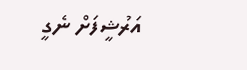އަރުޝީފަށް ނެގީ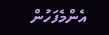އެންމެފަހުން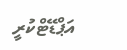އަޕްޑޭޓްކުރީ